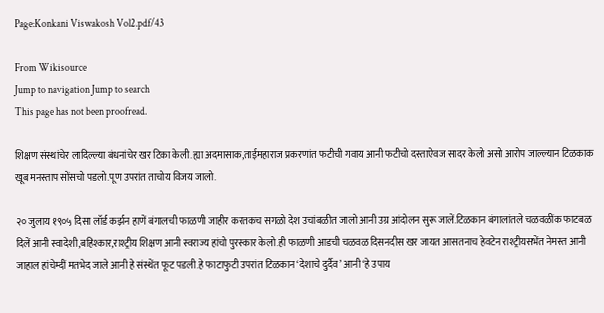Page:Konkani Viswakosh Vol2.pdf/43

From Wikisource
Jump to navigation Jump to search
This page has not been proofread.

शिक्षण संस्थांचेर लादिल्ल्या बंधनांचेर खर टिका केली.ह्या अदमासाक,ताईमहाराज प्रकरणांत फटीची गवाय आनी फटीचो दस्ताऐवज सादर केलो असो आरोप जाल्ल्यान टिळकाक खूब मनस्ताप सोंसचो पडलो.पूण उपरांत ताचोय विजय जालो.

२० जुलाय १९०५ दिसा लॉर्ड कर्झन हाणें बंगालची फाळणी जाहीर करतकच सगळो देश उचांबळीत जालो आनी उग्र आंदोलन सुरू जालें.टिळकान बंगालांतले चळवळींक फाटबळ दिलें आनी स्वादेशी,बहिश्कार,राश्ट्रीय शिक्षण आनी स्वराज्य हांचो पुरस्कार केलो.ही फाळणी आडची चळवळ दिसनदीस खर जायत आसतनाच हेवटेन राश्ट्रीयसभेंत नेमस्त आनी जाहाल हांचेम्दीं मतभेद जाले आनी हे संस्थेंत फूट पडली.हे फाटाफुटी उपरांत टिळकान ‘देशाचे दुर्दैव’ आनी ‘हे उपाय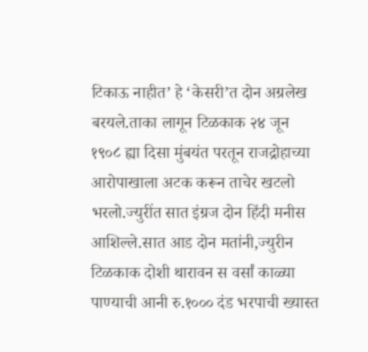टिकाऊ नाहीत’ हे ‘केसरी’त दोन अग्रलेख बरयले.ताका लागून टिळकाक २४ जून १९०८ ह्या दिसा मुंबयंत परतून राजद्रोहाच्या आरोपाखाला अटक करून ताचेर खटलो भरलो.ज्युरींत सात इंग्रज दोन हिंदी मनीस आशिल्ले.सात आड दोन मतांनी,ज्युरीन टिळकाक दोशी थारावन स वर्सां काळ्या पाण्याची आनी रु.१००० दंड भरपाची ख्यास्त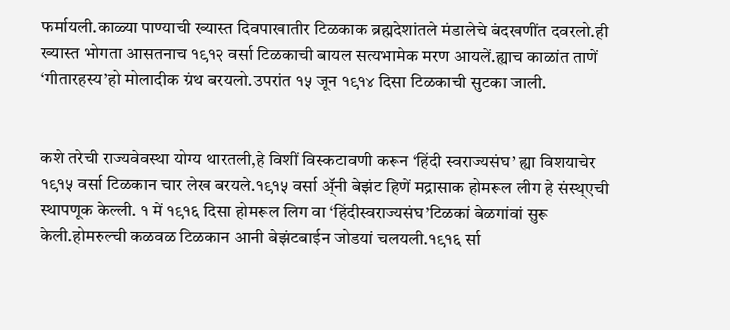फर्मायली.काळ्या पाण्याची ख्यास्त दिवपाखातीर टिळकाक ब्रह्मदेशांतले मंडालेचे बंदखणींत दवरलो.ही ख्यास्त भोगता आसतनाच १९१२ वर्सा टिळकाची बायल सत्यभामेक मरण आयलें.ह्याच काळांत ताणें ‘गीतारहस्य’हो मोलादीक ग्रंथ बरयलो.उपरांत १५ जून १९१४ दिसा टिळकाची सुटका जाली.


कशे तरेची राज्यवेवस्था योग्य थारतली,हे विशीं विस्कटावणी करून ‘हिंदी स्वराज्यसंघ’ ह्या विशयाचेर १९१५ वर्सा टिळकान चार लेख बरयले.१९१५ वर्सा ॲ्नी बेझंट हिणें मद्रासाक होमरूल लीग हे संस्थ्एची स्थापणूक केल्ली. १ में १९१६ दिसा होमरूल लिग वा ‘हिंदीस्वराज्यसंघ’टिळकां बेळगांवां सुरू केली.होमरुल्ची कळवळ टिळकान आनी बेझंटबाईन जोडयां चलयली.१९१६ र्सा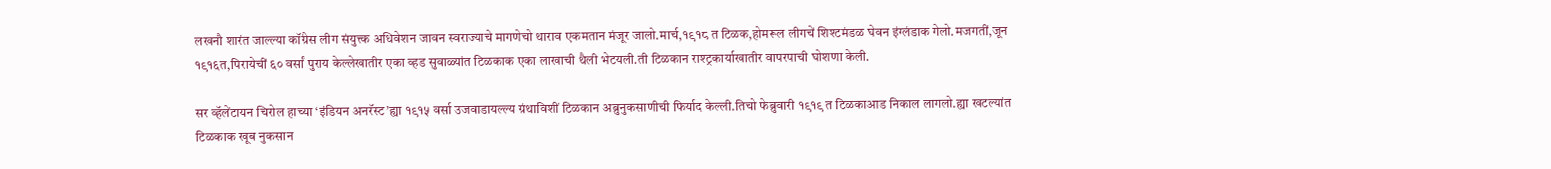लखनौ शारंत जाल्ल्या कॉंग्रेस लीग संयुत्त्क अधिवेशन जावन स्वराज्याचे मागणेचो थाराव एकमतान मंजूर जालो.मार्च,१९१८ त टिळक,होमरूल लीगचें शिश्टमंडळ घेवन इंग्लंडाक गेलो.मजगतीं,जून १९१६त,पिरायेचीं ६० वर्सां पुराय केल्लेखातीर एका व्हड सुवाळ्यांत टिळकाक एका लाखाची थैली भेटयली.ती टिळकान राश्ट्रकार्याखातीर वापरपाची घोशणा केली.

सर व्हॅलेंटायन चिरोल हाच्या ‘इंडियन अनरॅस्ट’ह्या १९१५ वर्सा उजवाडायल्ल्य ग्रंथाविशीं टिळकान अब्रुनुकसाणीची फिर्याद केल्ली.तिचो फेब्रुवारी १९१९ त टिळकाआड निकाल लागलो.ह्या खटल्यांत टिळकाक खूब नुकसान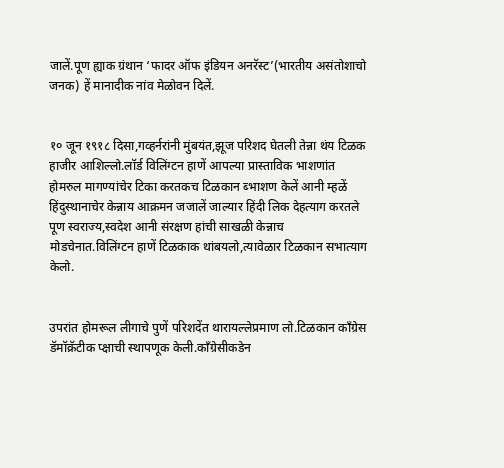जालें.पूण ह्याक ग्रंथान ‘फादर ऑफ इंडियन अनरॅस्ट’(भारतीय असंतोशाचो जनक) हें मानादीक नांव मेळोवन दिलें.


१० जून १९१८ दिसा,गव्हर्नरांनी मुंबयंत,झूज परिशद घेतली तेन्ना थंय टिळक हाजीर आशिल्लो.लॉर्ड विलिंग्टन हाणें आपल्या प्रास्ताविक भाशणांत होमरुल मागण्यांचेर टिका करतकच टिळकान ब्भाशण केलें आनी म्हळें हिंदुस्थानाचेर केन्नाय आक्रमन जजालें जाल्यार हिंदी लिक देहत्याग करतले पूण स्वराज्य,स्वदेश आनी संरक्षण हांची साखळी केन्नाच मोडचेनात.विलिंग्टन हाणें टिळकाक थांबयलो,त्यावेळार टिळकान सभात्याग केलो.


उपरांत होमरूल लीगाचे पुणें परिशदेंत थारायल्लेप्रमाण लो.टिळकान कॉंग्रेस डॅमॉक्रॅटीक प्क्षाची स्थापणूक केली.कॉंग्रेसीकडेन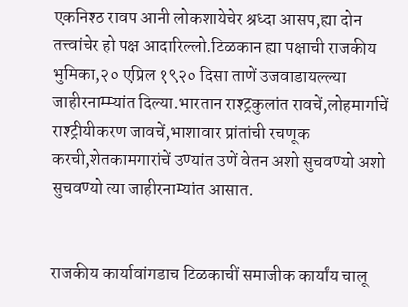एकनिश्ठ रावप आनी लोकशायेचेर श्रध्दा आसप,ह्या दोन तत्त्वांचेर हो पक्ष आदारिल्लो.टिळकान ह्या पक्षाची राजकीय भुमिका,२० एप्रिल १९२० दिसा ताणें उजवाडायल्ल्या जाहीरनाम्म्यांत दिल्या.भारतान राश्ट्रकुलांत रावचें,लोहमार्गाचें राश्ट्रीयीकरण जावचें,भाशावार प्रांतांची रचणूक करची,शेतकामगारांचें उण्यांत उणें वेतन अशो सुचवण्यो अशो सुचवण्यो त्या जाहीरनाम्यांत आसात.


राजकीय कार्यावांगडाच टिळकाचीं समाजीक कार्यांय चालू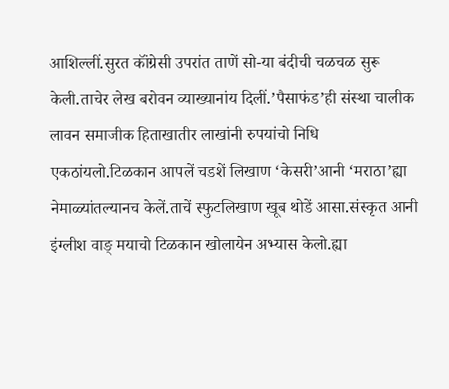आशिल्लीं.सुरत कॉंग्रेसी उपरांत ताणें सो-या बंदीची चळचळ सुरू केली.ताचेर लेख बरोवन व्याख्यानांय दिलीं.’पैसाफंड’ही संस्था चालीक लावन समाजीक हिताखातीर लाखांनी रुपयांचो निधि एकठांयलो.टिळकान आपलें चडशें लिखाण ‘केसरी’आनी ‘मराठा’ह्या नेमाळ्यांतल्यानच केलें.ताचें स्फुटलिखाण खूब थोडें आसा.संस्कृत आनी इंग्लीश वाङ् मयाचो टिळकान खोलायेन अभ्यास केलो.ह्या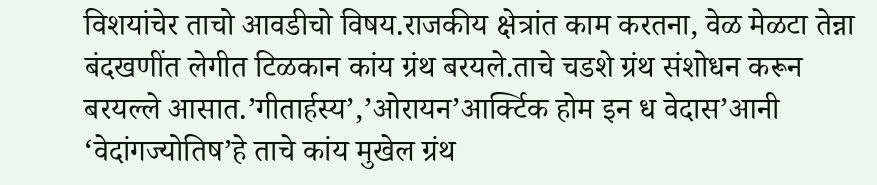विशयांचेर ताचो आवडीचो विषय.राजकीय क्षेत्रांत काम करतना, वेळ मेळटा तेन्ना बंदखणींत लेगीत टिळकान कांय ग्रंथ बरयले.ताचे चडशे ग्रंथ संशोधन करून बरयल्ले आसात.’गीतार्हस्य’,’ओरायन’आर्क्टिक होम इन ध वेदास’आनी ‘वेदांगज्योतिष’हे ताचे कांय मुखेल ग्रंथ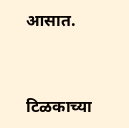आसात.


टिळकाच्या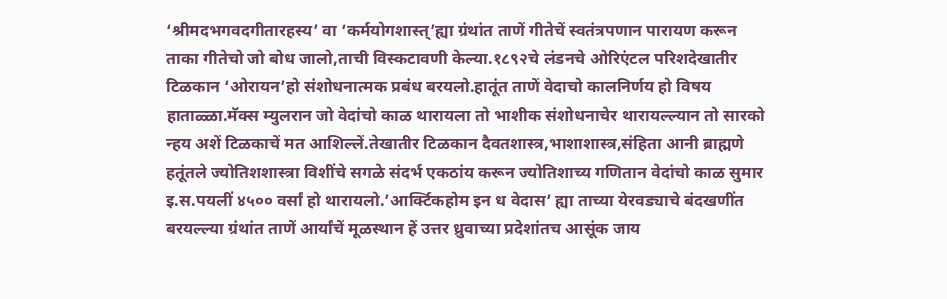‘श्रीमदभगवदगीतारहस्य’ वा ‘कर्मयोगशास्त्’ह्या ग्रंथांत ताणें गीतेचें स्वतंत्रपणान पारायण करून ताका गीतेचो जो बोध जालो,ताची विस्कटावणी केल्या.१८९२चे लंडनचे ओरिएंटल परिशदेखातीर टिळकान ‘ओरायन’हो संशोधनात्मक प्रबंध बरयलो.हातूंत ताणें वेदाचो कालनिर्णय हो विषय हाताळ्ळा.मॅक्स म्युलरान जो वेदांचो काळ थारायला तो भाशीक संशोधनाचेर थारायल्ल्यान तो सारको न्हय अशें टिळकाचें मत आशिल्लें.तेखातीर टिळकान दैवतशास्त्र,भाशाशास्त्र,संहिता आनी ब्राह्मणे हतूंतले ज्योतिशशास्त्रा विशींचे सगळे संदर्भ एकठांय करून ज्योतिशाच्य गणितान वेदांचो काळ सुमार इ.स.पयलीं ४५०० वर्सां हो थारायलो.’आर्क्टिकहोम इन ध वेदास’ ह्या ताच्या येरवड्याचे बंदखणींत बरयल्ल्या ग्रंथांत ताणें आर्यांचें मूळस्थान हें उत्तर ध्रुवाच्या प्रदेशांतच आसूंक जाय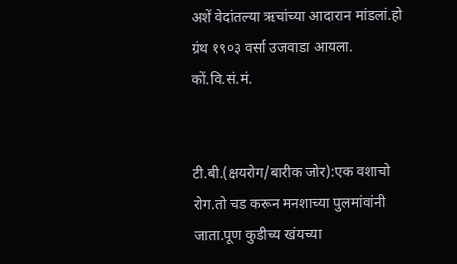अशें वेदांतल्या ऋचांच्या आदारान मांडलां.हो ग्रंथ १९०३ वर्सा उजवाडा आयला. कों.वि.सं.मं.


टी.बी.(क्षयरोग/बारीक जोर):एक वशाचो रोग.तो चड करून मनशाच्या पुलमांवांनी जाता.पूण कुडीच्य खंयच्या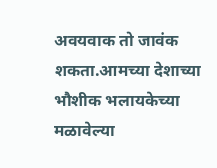अवयवाक तो जावंक शकता.आमच्या देशाच्या भौशीक भलायकेच्या मळावेल्या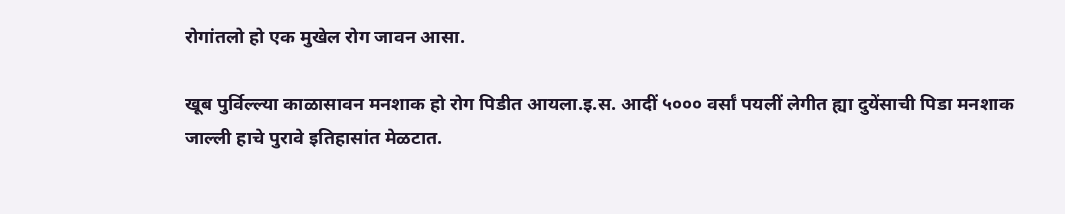रोगांतलो हो एक मुखेल रोग जावन आसा.

खूब पुर्विल्ल्या काळासावन मनशाक हो रोग पिडीत आयला.इ.स. आदीं ५००० वर्सां पयलीं लेगीत ह्या दुयेंसाची पिडा मनशाक जाल्ली हाचे पुरावे इतिहासांत मेळटात.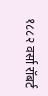१८८२ वर्सा रॉबर्ट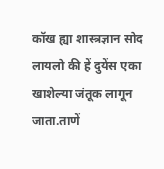कॉख ह्या शास्त्रज्ञान सोद लायलो की हें दुयेंस एका खाशेल्या जंतूक लागून जाता.ताणें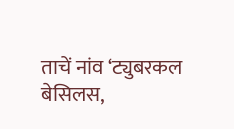ताचें नांव ‘ट्युबरकल बेसिलस,